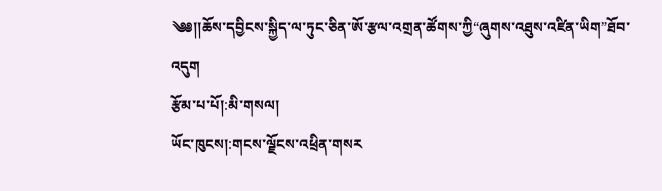༄༅།།ཆོས་དབྱིངས་སྐྱིད་ལ་ཏུང་ཅིན་ཨོ་རྩལ་འགྲན་ཚོགས་ཀྱི“ཞུགས་འཐུས་འཛིན་ཡིག”ཐོབ་འདུག
རྩོམ་པ་པོ།:མི་གསལ།
ཡོང་ཁུངས།:གངས་ལྗོངས་འཕྲིན་གསར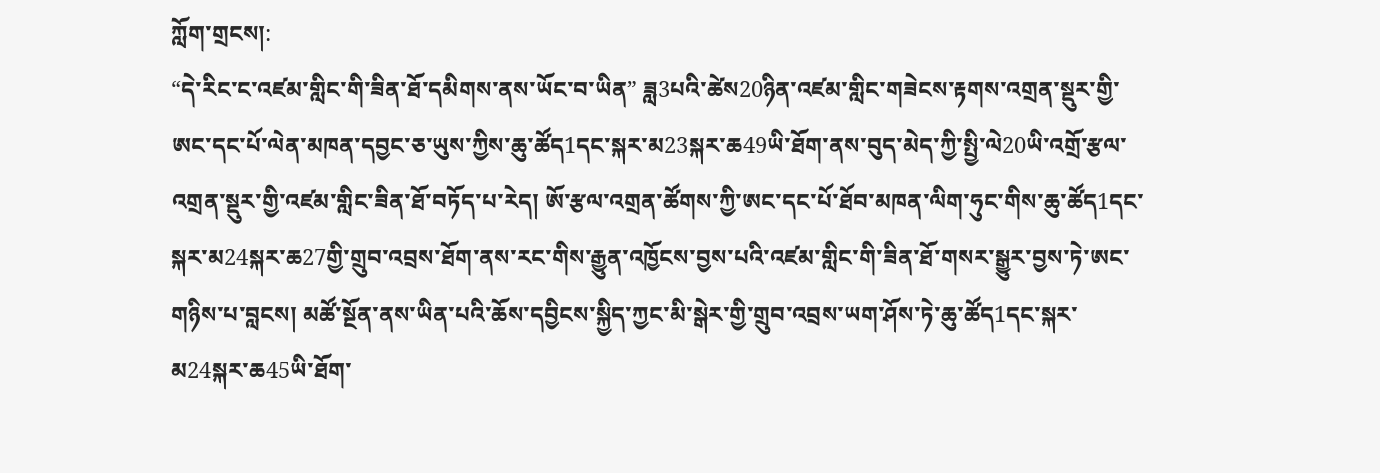ཀློག་གྲངས།:
“དེ་རིང་ང་འཛམ་གླིང་གི་ཟིན་ཐོ་དམིགས་ནས་ཡོང་བ་ཡིན” ཟླ3པའི་ཚེས20ཉིན་འཛམ་གླིང་གཟེངས་རྟགས་འགྲན་སྡུར་གྱི་ཨང་དང་པོ་ལེན་མཁན་དབྱང་ཅ་ཡུས་ཀྱིས་ཆུ་ཚོད1དང་སྐར་མ23སྐར་ཆ49ཡི་ཐོག་ནས་བུད་མེད་ཀྱི་སྤྱི་ལེ20ཡི་འགྲོ་རྩལ་འགྲན་སྡུར་གྱི་འཛམ་གླིང་ཟིན་ཐོ་བཏོད་པ་རེད། ཨོ་རྩལ་འགྲན་ཚོགས་ཀྱི་ཨང་དང་པོ་ཐོབ་མཁན་ལིག་ཧུང་གིས་ཆུ་ཚོད1དང་སྐར་མ24སྐར་ཆ27གྱི་གྲུབ་འབྲས་ཐོག་ནས་རང་གིས་རྒྱུན་འཁྱོངས་བྱས་པའི་འཛམ་གླིང་གི་ཟིན་ཐོ་གསར་སྒྱུར་བྱས་ཏེ་ཨང་གཉིས་པ་བླངས། མཚོ་སྔོན་ནས་ཡིན་པའི་ཆོས་དབྱིངས་སྐྱིད་ཀྱང་མི་སྒེར་གྱི་གྲུབ་འབྲས་ཡག་ཤོས་ཏེ་ཆུ་ཚོད1དང་སྐར་མ24སྐར་ཆ45ཡི་ཐོག་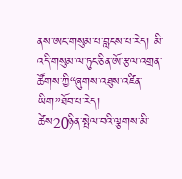ནས་ཨང་གསུམ་པ་བླངས་པ་རེད། མི་འདི་གསུམ་ལ་ཏུང་ཅིན་ཨོ་རྩལ་འགྲན་ཚོགས་ཀྱི“ཞུགས་འཐུས་འཛིན་ཡིག”ཐོབ་པ་རེད།
ཚེས20ཉིན་སྤེལ་བའི་ལྕགས་མི་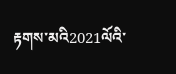རྟགས་མའི2021ལོའི་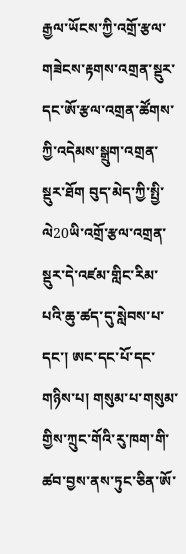རྒྱལ་ཡོངས་ཀྱི་འགྲོ་རྩལ་གཟེངས་རྟགས་འགྲན་སྡུར་དང་ཨོ་རྩལ་འགྲན་ཚོགས་ཀྱི་འདེམས་སྒྲུག་འགྲན་སྡུར་ཐོག བུད་མེད་ཀྱི་སྤྱི་ལེ20ཡི་འགྲོ་རྩལ་འགྲན་སྡུར་དེ་འཛམ་གླིང་རིམ་པའི་ཆུ་ཚད་དུ་སླེབས་པ་དང་། ཨང་དང་པོ་དང་གཉིས་པ། གསུམ་པ་གསུམ་གྱིས་ཀྲུང་གོའི་རུ་ཁག་གི་ཚབ་བྱས་ནས་ཏུང་ཅིན་ཨོ་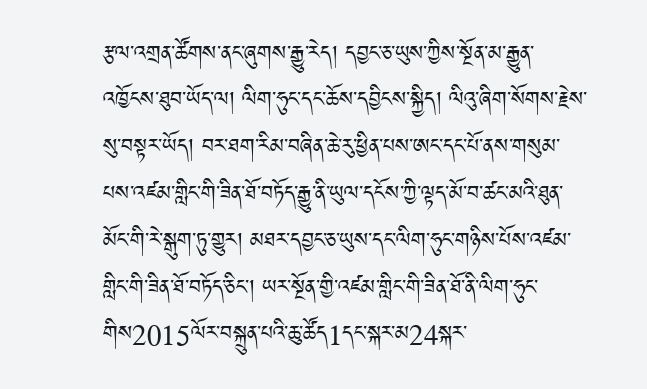རྩལ་འགྲན་ཚོགས་ནང་ཞུགས་རྒྱུ་རེད། དབྱང་ཅ་ཡུས་ཀྱིས་སྔོན་མ་རྒྱུན་འཁྱོངས་ཐུབ་ཡོད་ལ། ལིག་ཧུང་དང་ཆོས་དབྱིངས་སྐྱིད། ལིའུ་ཞིག་སོགས་རྗེས་སུ་བསྟར་ཡོད། བར་ཐག་རིམ་བཞིན་ཆེ་རུ་ཕྱིན་པས་ཨང་དང་པོ་ནས་གསུམ་པས་འཛམ་གླིང་གི་ཟིན་ཐོ་བཏོད་རྒྱུ་ནི་ཡུལ་དངོས་ཀྱི་ལྟད་མོ་བ་ཚང་མའི་ཐུན་མོང་གི་རེ་སྒུག་ཏུ་གྱུར། མཐར་དབྱང་ཅ་ཡུས་དང་ལིག་ཧུང་གཉིས་པོས་འཛམ་གླིང་གི་ཟིན་ཐོ་བཏོད་ཅིང་། ཡར་སྔོན་གྱི་འཛམ་གླིང་གི་ཟིན་ཐོ་ནི་ལིག་ཧུང་གིས2015ལོར་བསྐྲུན་པའི་ཆུ་ཚོད1དང་སྐར་མ24སྐར་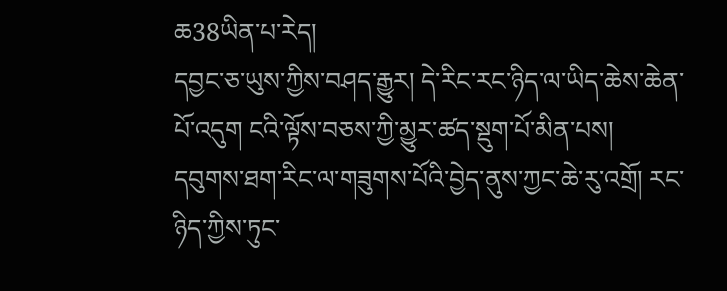ཆ38ཡིན་པ་རེད།
དབྱང་ཅ་ཡུས་ཀྱིས་བཤད་རྒྱུར། དེ་རིང་རང་ཉིད་ལ་ཡིད་ཆེས་ཆེན་པོ་འདུག ངའི་ལྟོས་བཅས་ཀྱི་མྱུར་ཚད་སྡུག་པོ་མིན་པས། དབུགས་ཐག་རིང་ལ་གཟུགས་པོའི་བྱེད་ནུས་ཀྱང་ཆེ་རུ་འགྲོ། རང་ཉིད་ཀྱིས་ཏུང་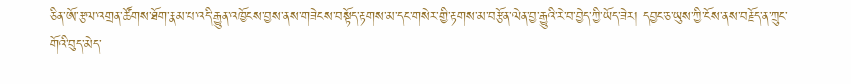ཅིན་ཨོ་རྩལ་འགྲན་ཚོགས་ཐོག་རྣམ་པ་འདི་རྒྱུན་འཁྱོངས་བྱས་ནས་གཟེངས་བསྟོད་རྟགས་མ་དང་གསེར་གྱི་རྟགས་མ་བརྩོན་ལེན་བྱ་རྒྱུའི་རེ་བ་བྱེད་ཀྱི་ཡོད་ཟེར། དབྱང་ཅ་ཡུས་ཀྱི་ངོས་ནས་བརྗོད་ན་ཀྲུང་གོའི་བུད་མེད་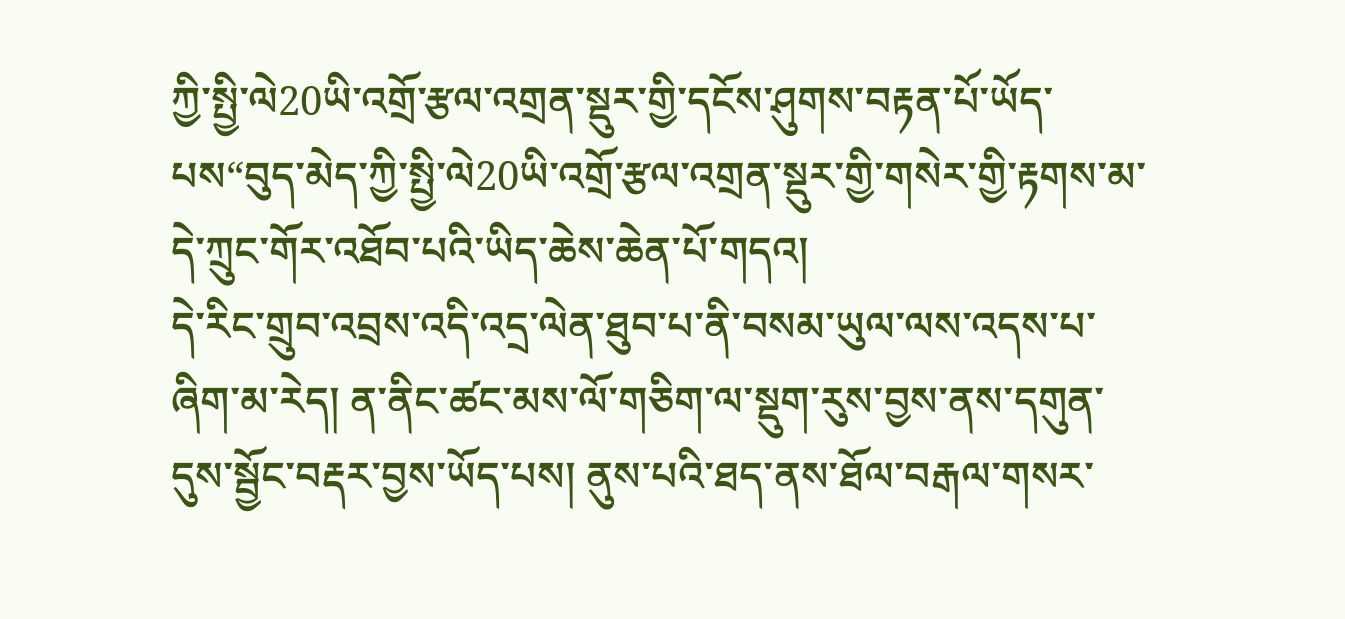ཀྱི་སྤྱི་ལེ20ཡི་འགྲོ་རྩལ་འགྲན་སྡུར་གྱི་དངོས་ཤུགས་བརྟན་པོ་ཡོད་པས“བུད་མེད་ཀྱི་སྤྱི་ལེ20ཡི་འགྲོ་རྩལ་འགྲན་སྡུར་གྱི་གསེར་གྱི་རྟགས་མ་དེ་ཀྲུང་གོར་འཐོབ་པའི་ཡིད་ཆེས་ཆེན་པོ་གདའ།
དེ་རིང་གྲུབ་འབྲས་འདི་འདྲ་ལེན་ཐུབ་པ་ནི་བསམ་ཡུལ་ལས་འདས་པ་ཞིག་མ་རེད། ན་ནིང་ཚང་མས་ལོ་གཅིག་ལ་སྡུག་རུས་བྱས་ནས་དགུན་དུས་སྦྱོང་བརྡར་བྱས་ཡོད་པས། ནུས་པའི་ཐད་ནས་ཐོལ་བརྒལ་གསར་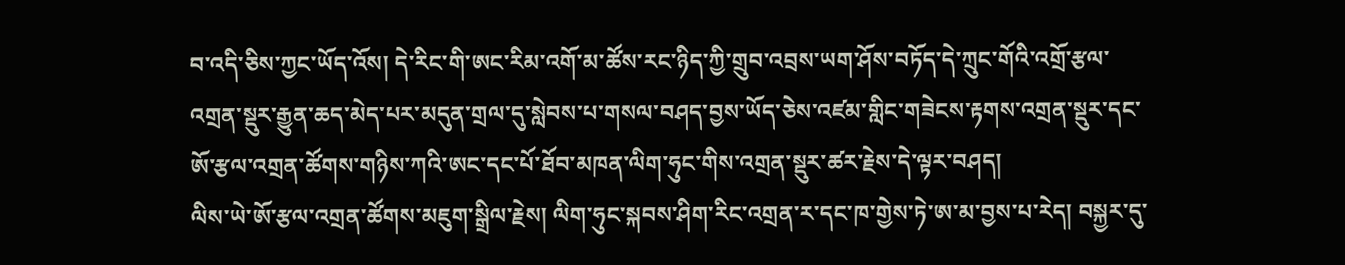བ་འདི་ཅིས་ཀྱང་ཡོད་འོས། དེ་རིང་གི་ཨང་རིམ་འགོ་མ་ཚོས་རང་ཉིད་ཀྱི་གྲུབ་འབྲས་ཡག་ཤོས་བཏོད་དེ་ཀྲུང་གོའི་འགྲོ་རྩལ་འགྲན་སྡུར་རྒྱུན་ཆད་མེད་པར་མདུན་གྲལ་དུ་སླེབས་པ་གསལ་བཤད་བྱས་ཡོད་ཅེས་འཛམ་གླིང་གཟེངས་རྟགས་འགྲན་སྡུར་དང་ཨོ་རྩལ་འགྲན་ཚོགས་གཉིས་ཀའི་ཨང་དང་པོ་ཐོབ་མཁན་ལིག་ཧུང་གིས་འགྲན་སྡུར་ཚར་རྗེས་དེ་ལྟར་བཤད།
ལིས་ཡེ་ཨོ་རྩལ་འགྲན་ཚོགས་མཇུག་སྒྲིལ་རྗེས། ལིག་ཧུང་སྐབས་ཤིག་རིང་འགྲན་ར་དང་ཁ་གྱེས་ཏེ་ཨ་མ་བྱས་པ་རེད། བསྐྱར་དུ་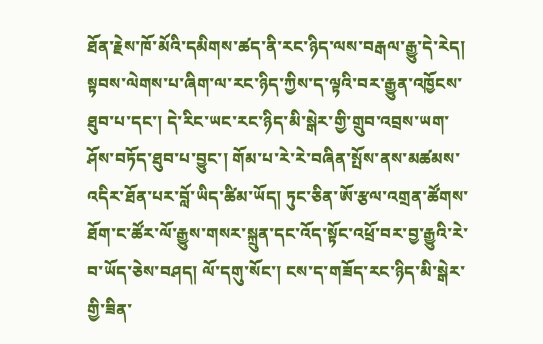ཐོན་རྗེས་ཁོ་མོའི་དམིགས་ཚད་ནི་རང་ཉིད་ལས་བརྒལ་རྒྱུ་དེ་རེད། སྟབས་ལེགས་པ་ཞིག་ལ་རང་ཉིད་ཀྱིས་ད་ལྟའི་བར་རྒྱུན་འཁྱོངས་ཐུབ་པ་དང་། དེ་རིང་ཡང་རང་ཉིད་མི་སྒེར་གྱི་གྲུབ་འབྲས་ཡག་ཤོས་བཏོད་ཐུབ་པ་བྱུང་། གོམ་པ་རེ་རེ་བཞིན་སྤོས་ནས་མཚམས་འདིར་ཐོན་པར་བློ་ཡིད་ཚིམ་ཡོད། ཏུང་ཅིན་ཨོ་རྩལ་འགྲན་ཚོགས་ཐོག་ང་ཚོར་ལོ་རྒྱུས་གསར་སྐྲུན་དང་འོད་སྟོང་འཕྲོ་བར་བྱ་རྒྱུའི་རེ་བ་ཡོད་ཅེས་བཤད། ལོ་དགུ་སོང་། ངས་ད་གཟོད་རང་ཉིད་མི་སྒེར་གྱི་ཟིན་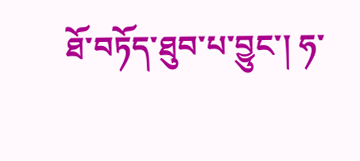ཐོ་བཏོད་ཐུབ་པ་བྱུང་། ཧ་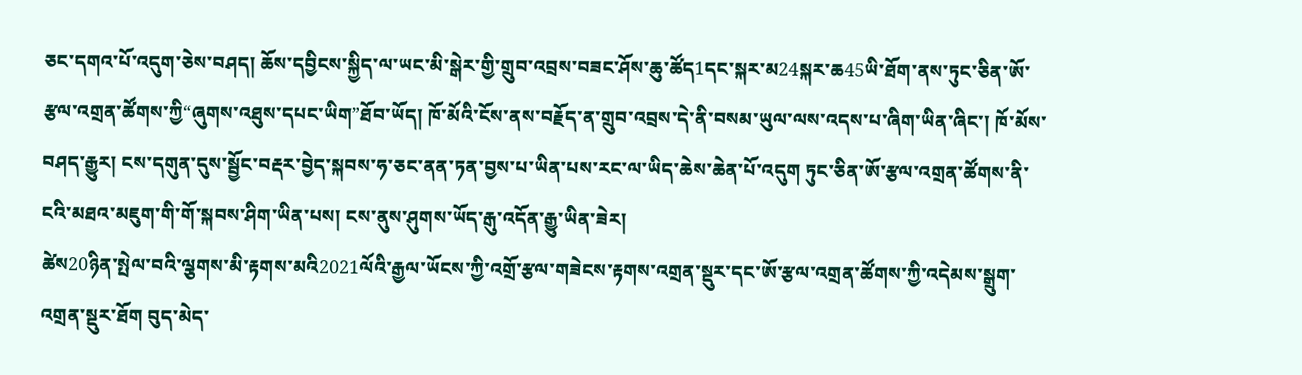ཅང་དགའ་པོ་འདུག་ཅེས་བཤད། ཆོས་དབྱིངས་སྐྱིད་ལ་ཡང་མི་སྒེར་གྱི་གྲུབ་འབྲས་བཟང་ཤོས་ཆུ་ཚོད1དང་སྐར་མ24སྐར་ཆ45ཡི་ཐོག་ནས་ཏུང་ཅིན་ཨོ་རྩལ་འགྲན་ཚོགས་ཀྱི“ཞུགས་འཐུས་དཔང་ཡིག”ཐོབ་ཡོད། ཁོ་མོའི་ངོས་ནས་བརྗོད་ན་གྲུབ་འབྲས་དེ་ནི་བསམ་ཡུལ་ལས་འདས་པ་ཞིག་ཡིན་ཞིང་། ཁོ་མོས་བཤད་རྒྱུར། ངས་དགུན་དུས་སྦྱོང་བརྡར་བྱེད་སྐབས་ཧ་ཅང་ནན་ཏན་བྱས་པ་ཡིན་པས་རང་ལ་ཡིད་ཆེས་ཆེན་པོ་འདུག ཏུང་ཅིན་ཨོ་རྩལ་འགྲན་ཚོགས་ནི་ངའི་མཐའ་མཇུག་གི་གོ་སྐབས་ཤིག་ཡིན་པས། ངས་ནུས་ཤུགས་ཡོད་རྒུ་འདོན་རྒྱུ་ཡིན་ཟེར།
ཚེས20ཉིན་སྤེལ་བའི་ལྕགས་མི་རྟགས་མའི2021ལོའི་རྒྱལ་ཡོངས་ཀྱི་འགྲོ་རྩལ་གཟེངས་རྟགས་འགྲན་སྡུར་དང་ཨོ་རྩལ་འགྲན་ཚོགས་ཀྱི་འདེམས་སྒྲུག་འགྲན་སྡུར་ཐོག བུད་མེད་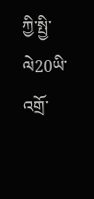ཀྱི་སྤྱི་ལེ20ཡི་འགྲོ་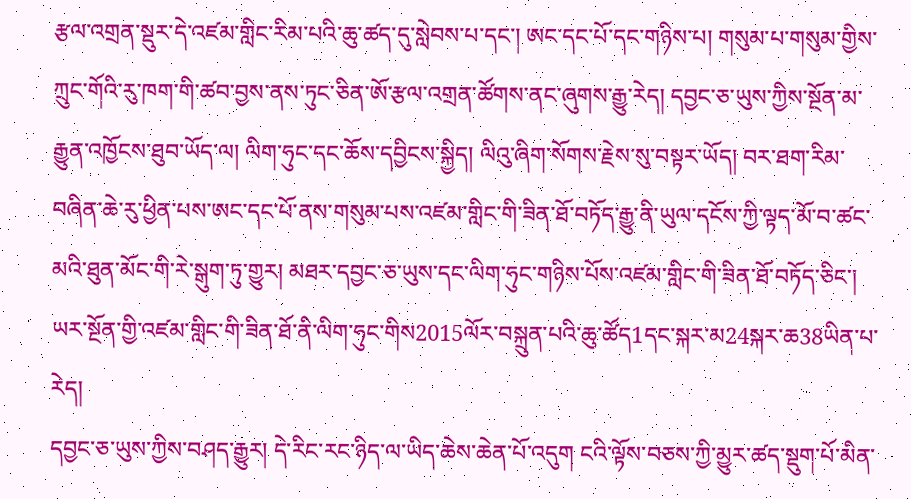རྩལ་འགྲན་སྡུར་དེ་འཛམ་གླིང་རིམ་པའི་ཆུ་ཚད་དུ་སླེབས་པ་དང་། ཨང་དང་པོ་དང་གཉིས་པ། གསུམ་པ་གསུམ་གྱིས་ཀྲུང་གོའི་རུ་ཁག་གི་ཚབ་བྱས་ནས་ཏུང་ཅིན་ཨོ་རྩལ་འགྲན་ཚོགས་ནང་ཞུགས་རྒྱུ་རེད། དབྱང་ཅ་ཡུས་ཀྱིས་སྔོན་མ་རྒྱུན་འཁྱོངས་ཐུབ་ཡོད་ལ། ལིག་ཧུང་དང་ཆོས་དབྱིངས་སྐྱིད། ལིའུ་ཞིག་སོགས་རྗེས་སུ་བསྟར་ཡོད། བར་ཐག་རིམ་བཞིན་ཆེ་རུ་ཕྱིན་པས་ཨང་དང་པོ་ནས་གསུམ་པས་འཛམ་གླིང་གི་ཟིན་ཐོ་བཏོད་རྒྱུ་ནི་ཡུལ་དངོས་ཀྱི་ལྟད་མོ་བ་ཚང་མའི་ཐུན་མོང་གི་རེ་སྒུག་ཏུ་གྱུར། མཐར་དབྱང་ཅ་ཡུས་དང་ལིག་ཧུང་གཉིས་པོས་འཛམ་གླིང་གི་ཟིན་ཐོ་བཏོད་ཅིང་། ཡར་སྔོན་གྱི་འཛམ་གླིང་གི་ཟིན་ཐོ་ནི་ལིག་ཧུང་གིས2015ལོར་བསྐྲུན་པའི་ཆུ་ཚོད1དང་སྐར་མ24སྐར་ཆ38ཡིན་པ་རེད།
དབྱང་ཅ་ཡུས་ཀྱིས་བཤད་རྒྱུར། དེ་རིང་རང་ཉིད་ལ་ཡིད་ཆེས་ཆེན་པོ་འདུག ངའི་ལྟོས་བཅས་ཀྱི་མྱུར་ཚད་སྡུག་པོ་མིན་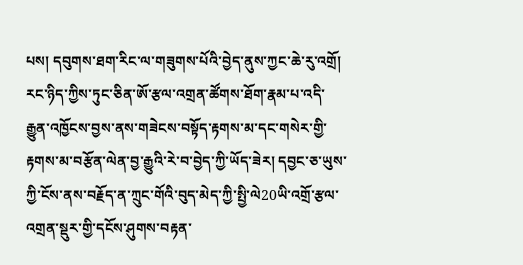པས། དབུགས་ཐག་རིང་ལ་གཟུགས་པོའི་བྱེད་ནུས་ཀྱང་ཆེ་རུ་འགྲོ། རང་ཉིད་ཀྱིས་ཏུང་ཅིན་ཨོ་རྩལ་འགྲན་ཚོགས་ཐོག་རྣམ་པ་འདི་རྒྱུན་འཁྱོངས་བྱས་ནས་གཟེངས་བསྟོད་རྟགས་མ་དང་གསེར་གྱི་རྟགས་མ་བརྩོན་ལེན་བྱ་རྒྱུའི་རེ་བ་བྱེད་ཀྱི་ཡོད་ཟེར། དབྱང་ཅ་ཡུས་ཀྱི་ངོས་ནས་བརྗོད་ན་ཀྲུང་གོའི་བུད་མེད་ཀྱི་སྤྱི་ལེ20ཡི་འགྲོ་རྩལ་འགྲན་སྡུར་གྱི་དངོས་ཤུགས་བརྟན་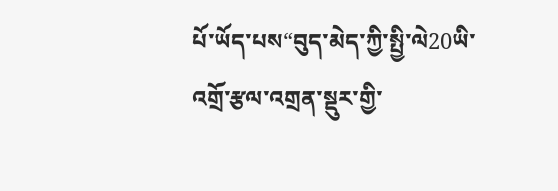པོ་ཡོད་པས“བུད་མེད་ཀྱི་སྤྱི་ལེ20ཡི་འགྲོ་རྩལ་འགྲན་སྡུར་གྱི་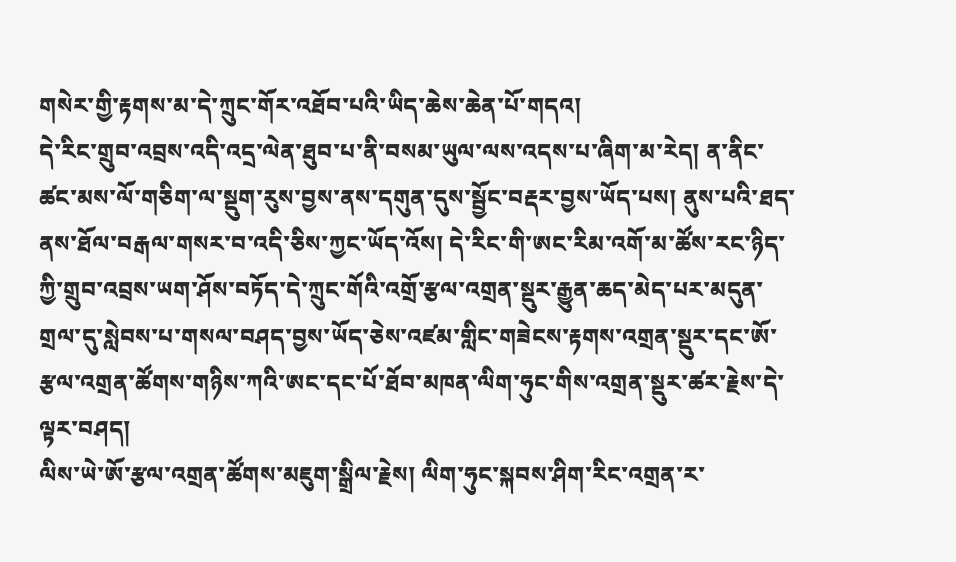གསེར་གྱི་རྟགས་མ་དེ་ཀྲུང་གོར་འཐོབ་པའི་ཡིད་ཆེས་ཆེན་པོ་གདའ།
དེ་རིང་གྲུབ་འབྲས་འདི་འདྲ་ལེན་ཐུབ་པ་ནི་བསམ་ཡུལ་ལས་འདས་པ་ཞིག་མ་རེད། ན་ནིང་ཚང་མས་ལོ་གཅིག་ལ་སྡུག་རུས་བྱས་ནས་དགུན་དུས་སྦྱོང་བརྡར་བྱས་ཡོད་པས། ནུས་པའི་ཐད་ནས་ཐོལ་བརྒལ་གསར་བ་འདི་ཅིས་ཀྱང་ཡོད་འོས། དེ་རིང་གི་ཨང་རིམ་འགོ་མ་ཚོས་རང་ཉིད་ཀྱི་གྲུབ་འབྲས་ཡག་ཤོས་བཏོད་དེ་ཀྲུང་གོའི་འགྲོ་རྩལ་འགྲན་སྡུར་རྒྱུན་ཆད་མེད་པར་མདུན་གྲལ་དུ་སླེབས་པ་གསལ་བཤད་བྱས་ཡོད་ཅེས་འཛམ་གླིང་གཟེངས་རྟགས་འགྲན་སྡུར་དང་ཨོ་རྩལ་འགྲན་ཚོགས་གཉིས་ཀའི་ཨང་དང་པོ་ཐོབ་མཁན་ལིག་ཧུང་གིས་འགྲན་སྡུར་ཚར་རྗེས་དེ་ལྟར་བཤད།
ལིས་ཡེ་ཨོ་རྩལ་འགྲན་ཚོགས་མཇུག་སྒྲིལ་རྗེས། ལིག་ཧུང་སྐབས་ཤིག་རིང་འགྲན་ར་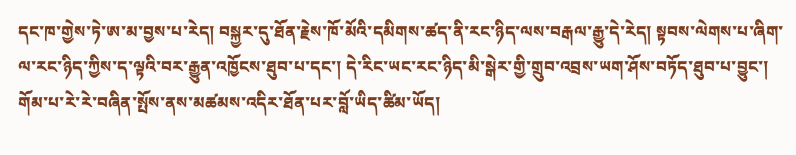དང་ཁ་གྱེས་ཏེ་ཨ་མ་བྱས་པ་རེད། བསྐྱར་དུ་ཐོན་རྗེས་ཁོ་མོའི་དམིགས་ཚད་ནི་རང་ཉིད་ལས་བརྒལ་རྒྱུ་དེ་རེད། སྟབས་ལེགས་པ་ཞིག་ལ་རང་ཉིད་ཀྱིས་ད་ལྟའི་བར་རྒྱུན་འཁྱོངས་ཐུབ་པ་དང་། དེ་རིང་ཡང་རང་ཉིད་མི་སྒེར་གྱི་གྲུབ་འབྲས་ཡག་ཤོས་བཏོད་ཐུབ་པ་བྱུང་། གོམ་པ་རེ་རེ་བཞིན་སྤོས་ནས་མཚམས་འདིར་ཐོན་པར་བློ་ཡིད་ཚིམ་ཡོད།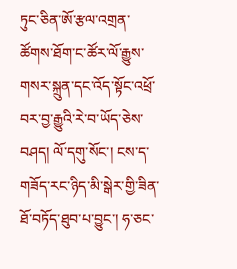ཏུང་ཅིན་ཨོ་རྩལ་འགྲན་ཚོགས་ཐོག་ང་ཚོར་ལོ་རྒྱུས་གསར་སྐྲུན་དང་འོད་སྟོང་འཕྲོ་བར་བྱ་རྒྱུའི་རེ་བ་ཡོད་ཅེས་བཤད། ལོ་དགུ་སོང་། ངས་ད་གཟོད་རང་ཉིད་མི་སྒེར་གྱི་ཟིན་ཐོ་བཏོད་ཐུབ་པ་བྱུང་། ཧ་ཅང་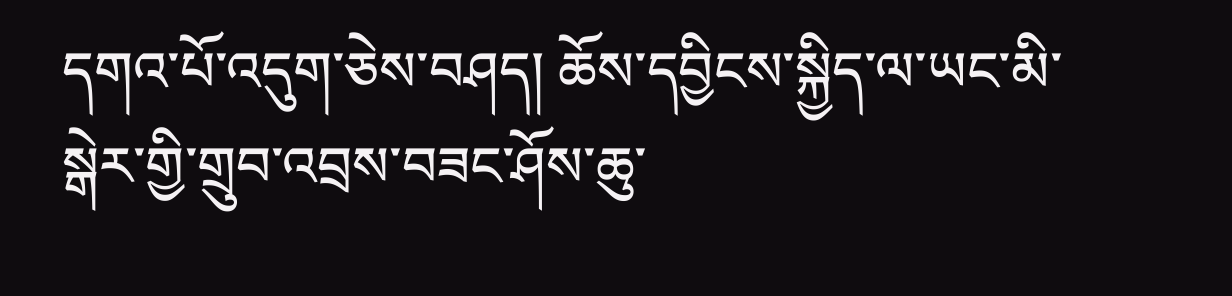དགའ་པོ་འདུག་ཅེས་བཤད། ཆོས་དབྱིངས་སྐྱིད་ལ་ཡང་མི་སྒེར་གྱི་གྲུབ་འབྲས་བཟང་ཤོས་ཆུ་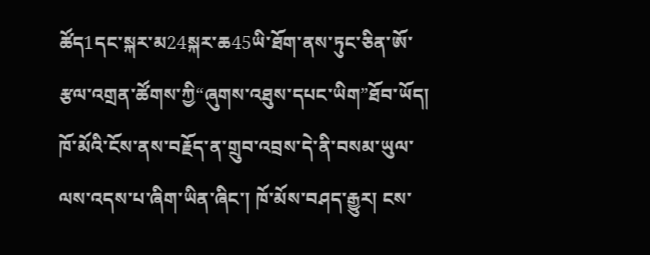ཚོད1དང་སྐར་མ24སྐར་ཆ45ཡི་ཐོག་ནས་ཏུང་ཅིན་ཨོ་རྩལ་འགྲན་ཚོགས་ཀྱི“ཞུགས་འཐུས་དཔང་ཡིག”ཐོབ་ཡོད། ཁོ་མོའི་ངོས་ནས་བརྗོད་ན་གྲུབ་འབྲས་དེ་ནི་བསམ་ཡུལ་ལས་འདས་པ་ཞིག་ཡིན་ཞིང་། ཁོ་མོས་བཤད་རྒྱུར། ངས་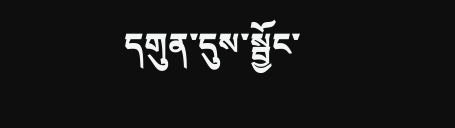དགུན་དུས་སྦྱོང་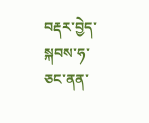བརྡར་བྱེད་སྐབས་ཧ་ཅང་ནན་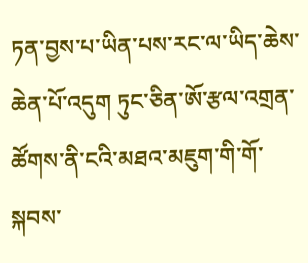ཏན་བྱས་པ་ཡིན་པས་རང་ལ་ཡིད་ཆེས་ཆེན་པོ་འདུག ཏུང་ཅིན་ཨོ་རྩལ་འགྲན་ཚོགས་ནི་ངའི་མཐའ་མཇུག་གི་གོ་སྐབས་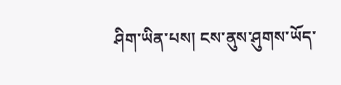ཤིག་ཡིན་པས། ངས་ནུས་ཤུགས་ཡོད་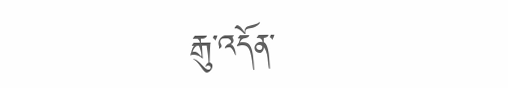རྒུ་འདོན་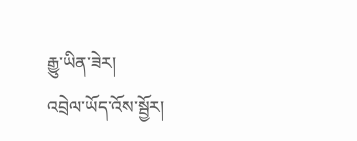རྒྱུ་ཡིན་ཟེར།
འབྲེལ་ཡོད་འོས་སྦྱོར།